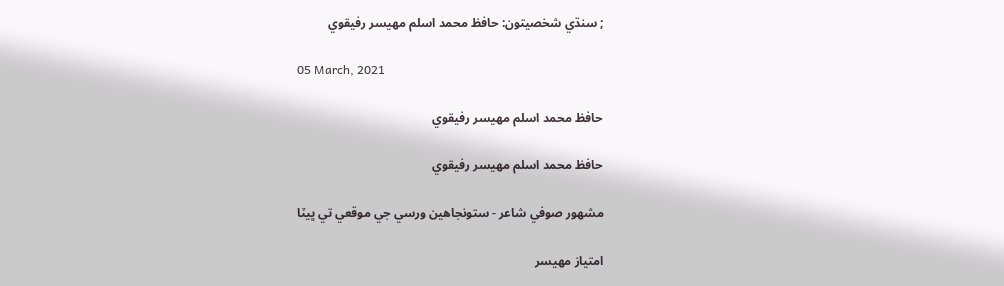; سنڌي شخصيتون: حافظ محمد اسلم مھيسر رفيقوي

05 March, 2021

حافظ محمد اسلم مھيسر رفيقوي

حافظ محمد اسلم مھيسر رفيقوي

مشهور صوفي شاعر - ستونجاھين ورسي جي موقعي تي ڀيٽا

امتياز مهيسر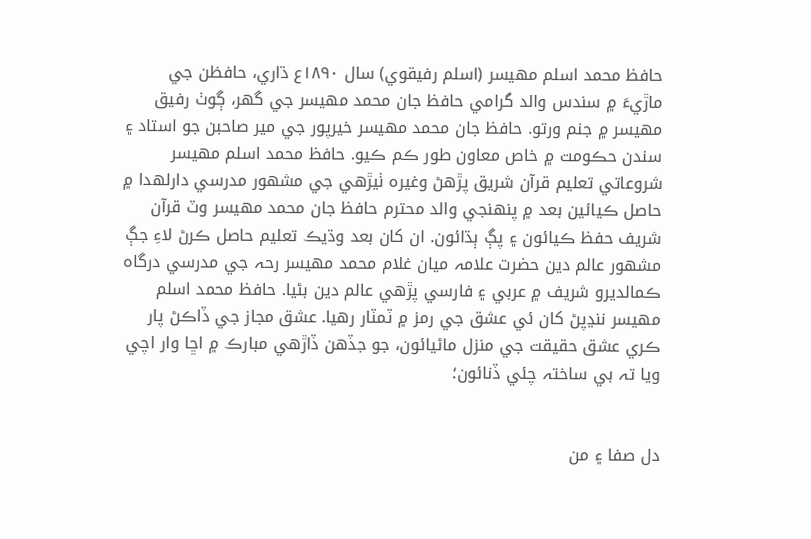حافظ محمد اسلم مھيسر (اسلم رفيقوي) سال ۱۸۹۰ع ڌاري، حافظن جي ماڙيءَ ۾ سندس والد گرامي حافظ جان محمد مھيسر جي گهر، ڳوٺ رفيق مھيسر ۾ جنم ورتو. حافظ جان محمد مھيسر خيرپور جي مير صاحبن جو استاد ۽ سندن حڪومت ۾ خاص معاون طور ڪم ڪيو. حافظ محمد اسلم مھيسر شروعاتي تعليم قرآن شريق پڙهڻ وغيره ٺيڙهي جي مشھور مدرسي دارلھدا ۾ حاصل ڪيائين بعد ۾ پنهنجي والد محترم حافظ جان محمد مھيسر وٽ قرآن شريف حفظ ڪيائون ۽ پڳ ٻڌائون. ان کان بعد وڌيڪ تعليم حاصل ڪرڻ لاءِ جڳ مشهور عالم دين حضرت علامہ ميان غلام محمد مھيسر رحہ جي مدرسي درگاه ڪمالديرو شريف ۾ عربي ۽ فارسي پڙهي عالم دين بڻيا. حافظ محمد اسلم مھيسر ننڍپڻ کان ئي عشق جي رمز ۾ ٽمٽار رهيا. عشق مجاز جي ڏاڪڻ پار ڪري عشق حقيقت جي منزل ماڻيائون، جو جڏهن ڏاڙهي مبارڪ ۾ اڇا وار اچي ويا تہ بي ساختہ چئي ڏنائون؛


دل صفا ۽ من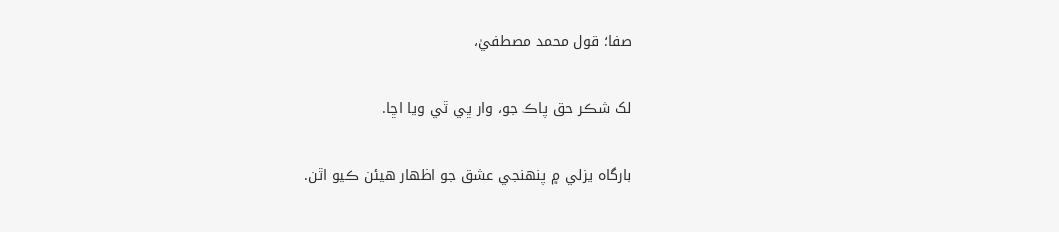صفا؛ قول محمد مصطفيٰ،

لک شڪر حق پاڪ جو، وار ڀي ٿي ويا اڇا.

بارگاه يزلي ۾ پنھنجي عشق جو اظھار هيئن ڪيو اٿن.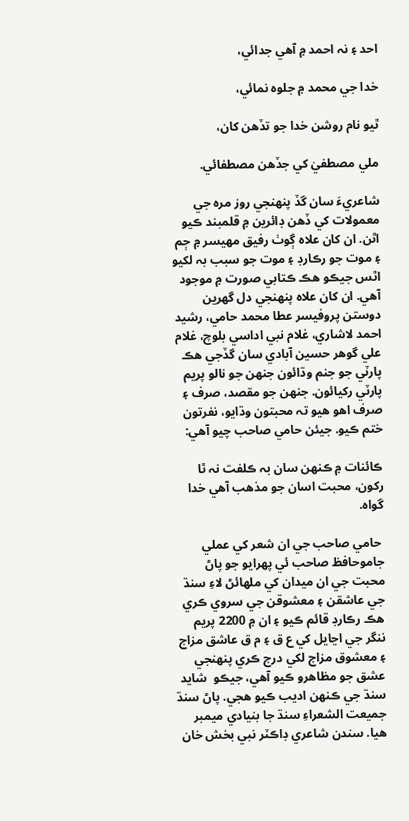احد ۽ نہ احمد ۾ آهي جدائي،

خدا جي محمد ۾ جلوه نمائي،

ٿيو نام روشن خدا جو تڏهن کان،

ملي مصطفيٰ کي جڏهن مصطفائي.

شاعريءَ سان گڏ پنهنجي روز مره جي معمولات کي ڏهن ڊائرين ۾ قلمبند ڪيو اٿن. ان کان علاه ڳوٺ رفيق مھيسر ۾ ڄم ۽ موت جو رڪارڊ ۽ موت جو سبب بہ لکيو اٿس جيڪو هڪ ڪتابي صورت ۾ موجود آھي. ان کان علاه پنھنجي دل گهرين دوستن پروفيسر عطا محمد حامي، رشيد احمد لاشاري، غلام نبي اداسي بلوچ، غلام علي گوهر حسين آبادي سان گڏجي هڪ پارٽي جو جنم وڌائون جنھن جو نالو پريم پارٽي رکيائون. جنھن جو مقصد، صرف ۽ صرف اهو هيو تہ محبتون وڌايو، نفرتون ختم ڪيو. جيئن حامي صاحب چيو آهي:

ڪائنات ۾ ڪنهن سان بہ ڪلفت نہ ٿا رکون، محبت اسان جو مذهب آهي خدا گواه.

 حامي صاحب جي ان شعر کي عملي جاموحافظ صاحب ئي پھرايو جو پاڻ محبت جي ان ميدان کي ملھائڻ لاءِ سنڌ جي عاشقن ۽ معشوقن جي سروي ڪري هڪ رڪارڊ قائم ڪيو ۽ ان ۾ 2200 پريم ننگر جي اڃايل کي ع ق ۽ م ق عاشق مزاج ۽ معشوق مزاج لکي درج ڪري پنھنجي عشق جو مظاهرو ڪيو آهي، جيڪو  شايد سنڌ جي ڪنھن اديب ڪيو هجي. پاڻ سنڌ جميعت الشعراءِ سنڌ جا بنيادي ميمبر هيا. سندن شاعري ڊاڪٽر نبي بخش خان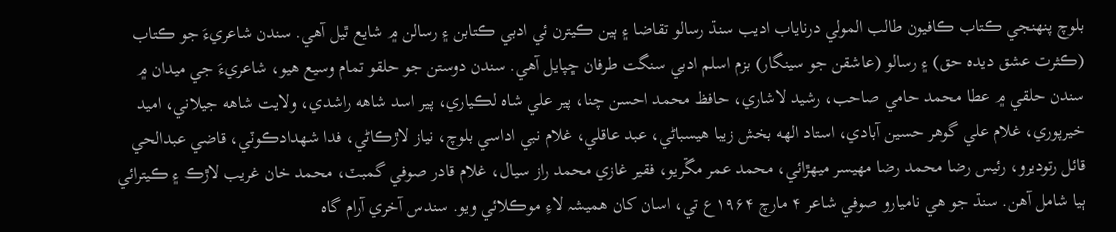بلوچ پنھنجي ڪتاب ڪافيون طالب المولي درناياب اديب سنڌ رسالو تقاضا ۽ ٻين ڪيترن ئي ادبي ڪتابن ۽ رسالن ۾ شايع ٿيل آهي. سندن شاعريءَ جو ڪتاب (ڪثرت عشق ديده حق) ۽ رسالو (عاشقن جو سينگار) بزم اسلم ادبي سنگت طرفان ڇپايل آهي. سندن دوستن جو حلقو تمام وسيع هيو، شاعريءَ جي ميدان ۾ سندن حلقي ۾ عطا محمد حامي صاحب، رشيد لاشاري، حافظ محمد احسن چنا، پير علي شاه لڪياري، پير اسد شاهه راشدي، ولايت شاهه جيلاني، اميد خيرپوري، غلام علي گوهر حسين آبادي، استاد الهه بخش زيبا هيسباڻي، عبد عاقلي، غلام نبي اداسي بلوچ، نياز لاڙڪاڻي، فدا شھدادڪوٽي، قاضي عبدالحي قائل رتوديرو، رئيس رضا محمد رضا مهيسر ميھڙائي، محمد عمر مڱريو، فقير غازي محمد راز سيال، غلام قادر صوفي گمبٽ، محمد خان غريب لاڙڪ ۽ ڪيترائي ٻيا شامل آهن. سنڌ جو هي ناميارو صوفي شاعر ۴ مارچ ۱۹۶۴ع تي، اسان کان ھميشہ لاءِ موڪلائي ويو. سندس آخري آرام گاه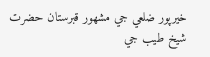خيرپور ضلعي جي مشھور قبرستان حضرت شيخ طيب جي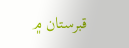قبرستان ۾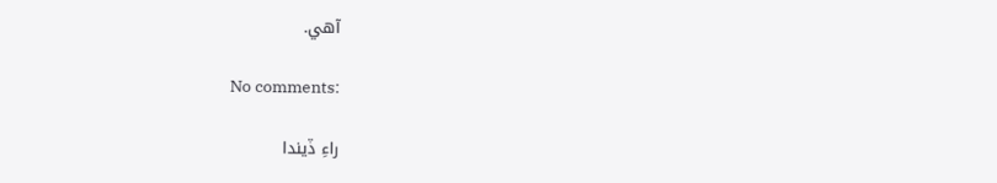آهي.

No comments:

راءِ ڏيندا